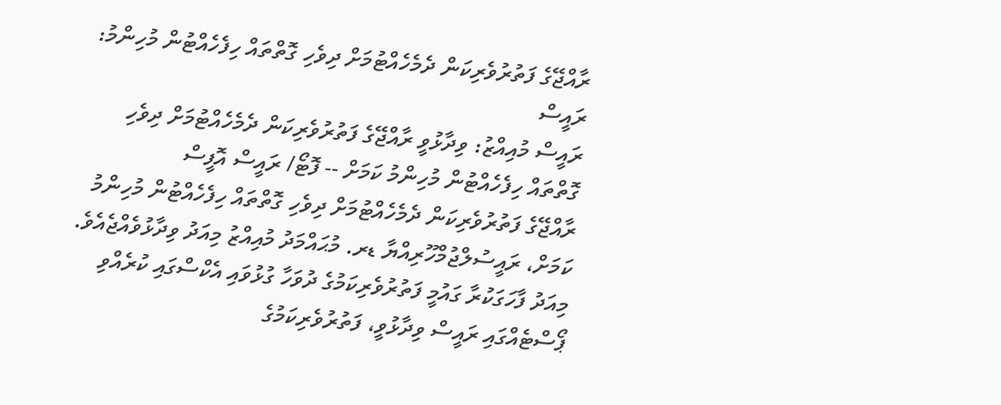ރާއްޖޭގެ ފަތުރުވެރިކަން ދެމެހެއްޓުމަށް ދިވެހި ގޮތްތައް ހިފެހެއްޓުން މުހިންމު: ރައީސް
ރައީސް މުއިއްޒު: ވިދާޅުވީ ރާއްޖޭގެ ފަތުރުވެރިކަން ދެމެހެއްޓުމަށް ދިވެހި ގޮތްތައް ހިފެހެއްޓުން މުހިންމު ކަމަށް -- ފޮޓޯ/ ރައީސް އޮފީސް
ރާއްޖޭގެ ފަތުރުވެރިކަން ދެމެހެއްޓުމަށް ދިވެހި ގޮތްތައް ހިފެހެއްޓުން މުހިންމު ކަމަށް، ރައީސުލްޖުމްހޫރިއްޔާ ޑރ. މުޙައްމަދު މުއިއްޒު މިއަދު ވިދާޅުވެއްޖެއެވެ.
މިއަދު ފާހަގަކުރާ ގައުމީ ފަތުރުވެރިކަމުގެ ދުވަހާ ގުޅުވައި އެކްސްގައި ކުރެއްވި ޕޯސްޓެއްގައި ރައީސް ވިދާޅުވީ، ފަތުރުވެރިކަމުގެ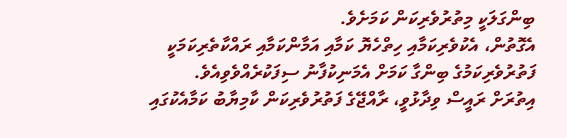ބިންގަލަކީ މިތުރުވެރިކަން ކަމަށެވެ.
އެގޮތުން، އެކުވެރިކަމާއި ހިތްހެޔޮ ކަމާއި އަމާންކަމާއި ރައްކާތެރިކަމަކީ ފަތުރުވެރިކަމުގެ ބިންގާ ކަމަށް އެމަނިކުފާނު ސިފަކުރެއްވެވިއެވެ.
އިތުރަށް ރައީސް ވިދާޅުވީ، ރާއްޖޭގެ ފަތުރުވެރިކަން ކާމިޔާބު ކަމާއެކުގައި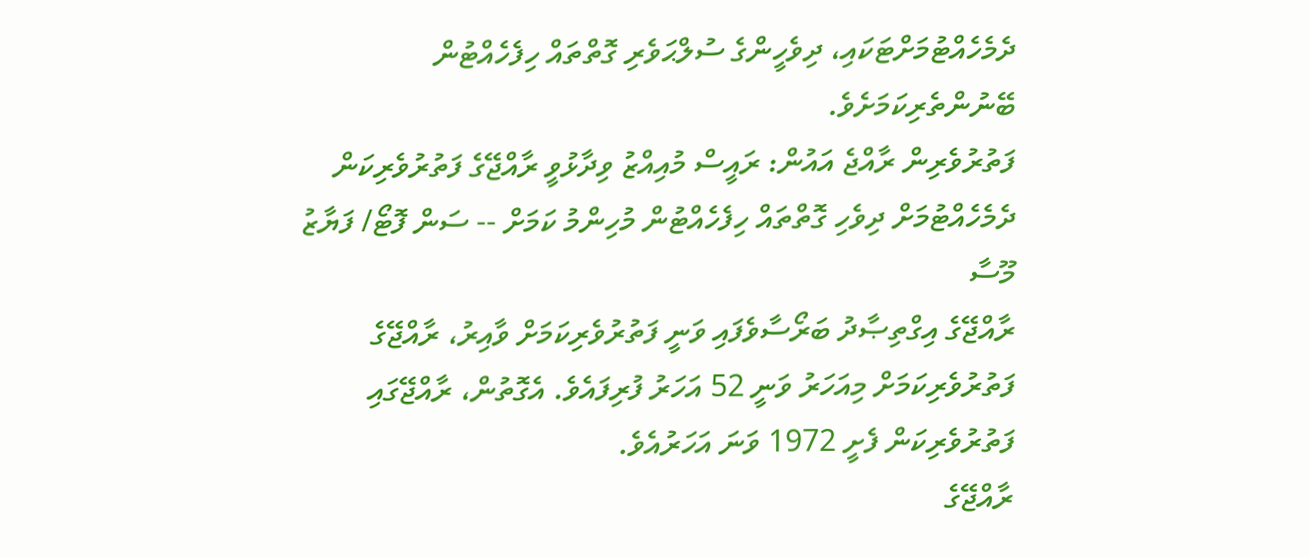ދެމެހެއްޓުމަށްޓަކައި، ދިވެހީންގެ ސުލްޙަވެރި ގޮތްތައް ހިފެހެއްޓުން ބޭނުންތެރިކަމަށެވެ.
ފަތުރުވެރިން ރާއްޖެ އައުން: ރައީސް މުއިއްޒު ވިދާޅުވީ ރާއްޖޭގެ ފަތުރުވެރިކަން ދެމެހެއްޓުމަށް ދިވެހި ގޮތްތައް ހިފެހެއްޓުން މުހިންމު ކަމަށް -- ސަން ފޮޓޯ/ ފަޔާޒު މޫސާ
ރާއްޖޭގެ އިގްތިޞާދު ބަރޯސާވެފައި ވަނީ ފަތުރުވެރިކަމަށް ވާއިރު، ރާއްޖޭގެ ފަތުރުވެރިކަމަށް މިއަހަރު ވަނީ 52 އަހަރު ފުރިފައެވެ. އެގޮތުން، ރާއްޖޭގައި ފަތުރުވެރިކަން ފެށީ 1972 ވަނަ އަހަރުއެވެ.
ރާއްޖޭގެ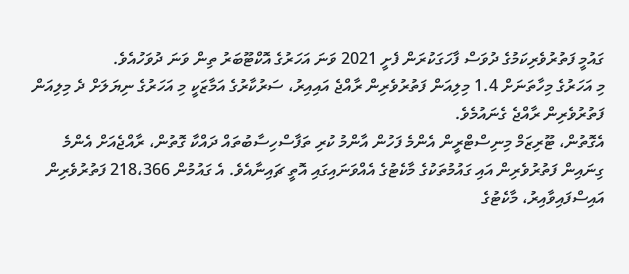ގައުމީ ފަތުރުވެރިކަމުގެ ދުވަސް ފާހަގަކުރަން ފެށީ 2021 ވަނަ އަހަރުގެ އޮކްޓޫބަރު ތިން ވަނަ ދުވަހުއެވެ.
މި އަހަރުގެ މިހާތަނަށް 1.4 މިލިއަން ފަތުރުވެރިން ރާއްޖެ އައިއިރު، ސަރުކާރުގެ އަމާޒަކީ މި އަހަރުގެ ނިޔަލަށް ދެ މިލިއަން ފަތުރުވެރިން ރާއްޖެ ގެނައުމެވެ.
އެގޮތުން، ޓޫރިޒަމް މިނިސްޓްރީން އެންމެ ފަހުން އާންމު ކުރި ތަފާސްހިސާބުތައް ދައްކާ ގޮތުން، ރާއްޖެއަށް އެންމެ ގިނައިން ފަތުރުވެރިން އައި ގައުމުތަކުގެ މާކެޓުގެ އެއްވަނައިގައި އޮތީ ޗައިނާއެވެ. އެ ގައުމުން 218،366 ފަތުރުވެރިން އައިސްފައިވާއިރު، މާކެޓުގެ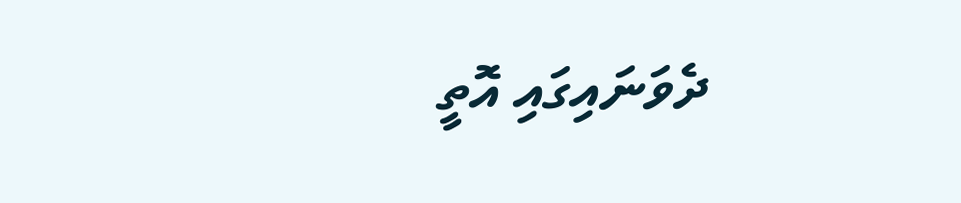ދެވަނައިގައި އޮތީ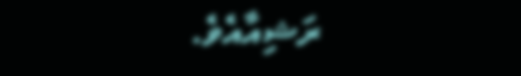ރަޝިއާއެވެ.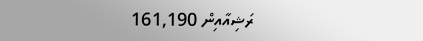ރަޝިއާއިން 161,190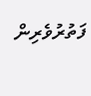ފަތުރުވެރިން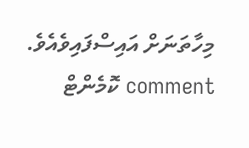މިހާތަނަށް އައިސްފައިވެއެވެ.
comment ކޮމެންޓް